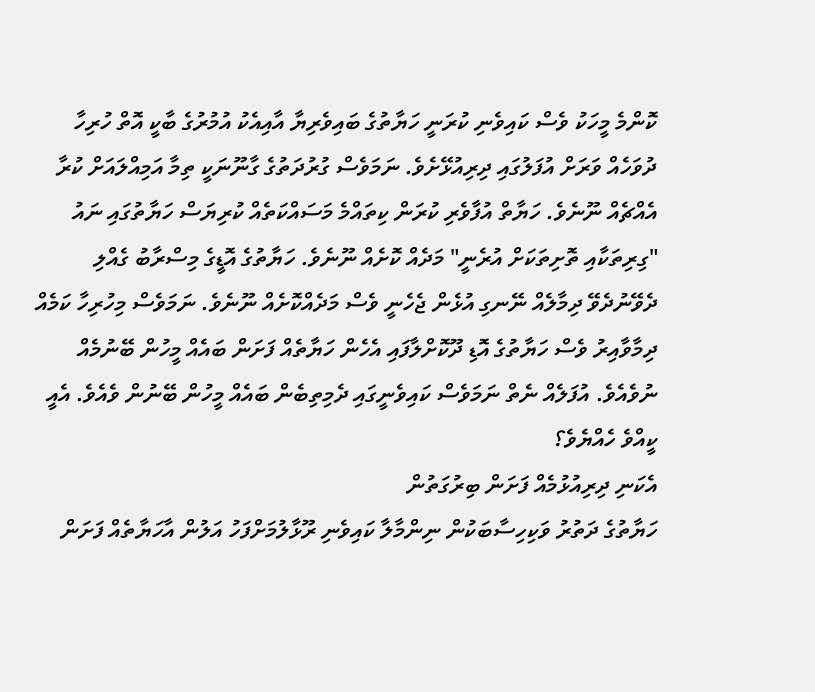ކޮންމެ މީހަކު ވެސް ކައިވެނި ކުރަނީ ހަޔާތުގެ ބައިވެރިޔާ އާއިއެކު އުމުރުގެ ބާކީ އޮތް ހުރިހާ ދުވަހެއް ވަރަށް އުފަލުގައި ދިރިއުޅޭށެވެ. ނަމަވެސް ގުރުދަތުގެ ގާނޫނަކީ ތިމާ އަމިއްލައަށް ކުރާ އެއްޗެއް ނޫނެވެ. ހަޔާތް އުފާވެރި ކުރަން ކިތައްމެ މަސައްކަތެއް ކުރިޔަސް ހަޔާތުގައި ނައު "ގިރިތަކާއި ތޮށިތަކަށް އުރެނީ" މަދެއް ކޮށެއް ނޫނެވެ. ހަޔާތުގެ އޮޑީގެ މިސްރާބު ގެއްލި ދެވޭނުދެވޭ ދިމާލެއް ނޭނގި އުޅެން ޖެހެނީ ވެސް މަދެއްކޮށެއް ނޫނެވެ. ނަމަވެސް މިހުރިހާ ކަމެއް ދިމާވާއިރު ވެސް ހަޔާތުގެ އޮޑި ދޫކޮށްލާފައި އެހެން ހަޔާތެއް ފަށަން ބައެއް މީހުން ބޭނުމެއް ނުވެއެވެ. އުފަލެއް ނެތް ނަމަވެސް ކައިވެނީގައި ދެމިތިބެން ބައެއް މީހުން ބޭނުން ވެއެވެ. އެއީ ކީއްވެ ހެއްޔެވެ؟
އެކަނި ދިރިއުޅުމެއް ފަށަން ބިރުގަތުން
ހަޔާތުގެ ދަތުރު ވަކިހިސާބަކުން ނިންމާލާ ކައިވެނި ރޫޅާލުމަށްފަހު އަލުން އާހަޔާތެއް ފަށަން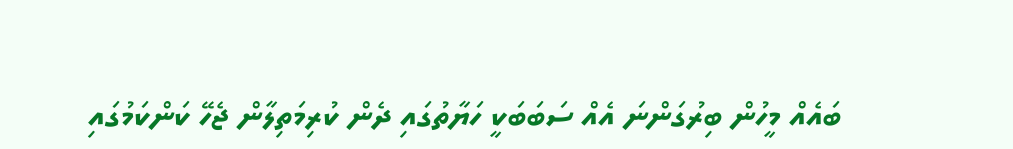ބައެއް މީހުން ބިރުގަންނަ އެއް ސަބަބަކީ ހަޔާތުގައި ދެން ކުރިމަތިލާން ޖެހޭ ކަންކަމުގައި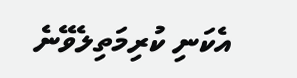އެކަނި ކުރިމަތިލެވޭނެ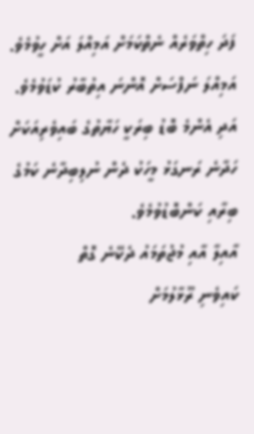ފަދަ ހިތްވަރެއް ނެތްކަމަށް އަމިއްލަ އަށް ހީވުމެވެ. އަމިއްލަ ނަފްސަށް އޮންނަ އިތުބާރު ކުޑަވުމެވެ. އަދި އެންމެ ބޮޑު ބިރަކީ ހަޔާތުގެ ބައިވެރިއަކަށް ހަދާނެ ރަނގަޅު މީހަކު ދެން ނުލިބިދާނެ ކަމުގެ ބިރާއި ކަންބޮޑުވުމެވެ.
އާއިލާ އާއި މުޖުތަމައު ދެކޭނެ ގޮތް
ކައިވެނި ރޫޅާލުމަށް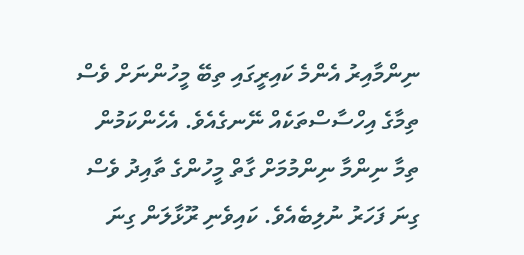ނިންމާއިރު އެންމެ ކައިރީގައި ތިބޭ މީހުންނަށް ވެސް ތިމާގެ އިހްސާސްތަކެއް ނޭނގެއެވެ. އެހެންކަމުން ތިމާ ނިންމާ ނިންމުމަށް ގާތް މީހުންގެ ތާއިދު ވެސް ގިނަ ފަހަރު ނުލިބެއެވެ. ކައިވެނި ރޫޅާލަން ގިނަ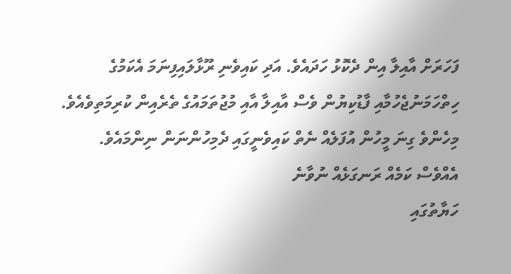ފަހަރަށް އާއިލާ އިން ދެކޮޅު ހަދައެވެ. އަދި ކައިވެނި ރޫޅާލައިފިނަމަ އެކަމުގެ ހިތްހަމަނުޖެހުމާއި ފާޑުކިޔުން ވެސް އާއިލާ އާއި މުޖުތަމައުގެ ތެރެއިން ކުރިމަތިވެއެވެ. މިހެންވެ ގިނަ މީހުން އުފަލެއް ނެތް ކައިވެނީގައި ދެމިހުންނަން ނިންމައެވެ.
އެއްވެސް ކަމެއް ރަނގަޅެއް ނުވާނެ
ހަޔާތުގައި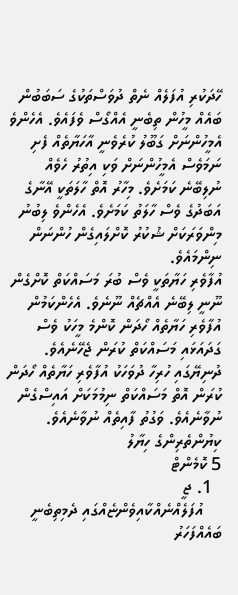ހޭދަކުރި އުފަލެއް ނެތް ދުވަސްތަކުގެ ސަބަބުން ބައެއް މީހުން ތިބެނީ އެއްގޯސް ވެފައެވެ. އެހެންވެ އެމީހުންނަށް ގަބޫލު ކުރެވެނީ އާހަޔާތެއް ފެށި ނަމަވެސް އެމީހުންނަށް ވަކި އިތުރު ހެވެއް ނުލިބޭނެ ކަމަށެވެ. މިހާރު އޮތް ހާލަތަކީ އޭނާގެ އަބަދުގެ ވެސް ހާލަތު ކަމަށެވެ. އެހެންވެ ލިބުނު މިންވަރަކަށް ޝުކުރު ކޮށްލައިގެން ހުންނަން ނިންމައެވެ.
އުފާވެރި ހަޔާތަކީ ވެސް ބުރަ މަސައްކަތް ކޮށްގެން ނޫނީ ލިބޭނެ އެއްޗެއް ނޫނެވެ. އެހެންކަމުން އުފާވެރި ހަޔާތެއް ހޯދަން ކޮންމެ މީހަކު ވެސް ގަދައަޅައި މަސައްކަތް ކުރަން ޖެހޭނެއެވެ. ދުނިޔޭގައި ހުރިހާ ދުވަހަކު އުފާވެރި ހަޔާތެއް ހޯދަން ކުރަން އޮތް މަސައްކަތް ނިމުމަކަށް އައިސްގެން ނުވާނެއެވެ. ވަގުތު ފާއިތެއް ނުވާނެއެވެ.
ކިޔުންތެރިންގެ ހިޔާލު
5 ކޮމެންޓް
  1. ޖީ
    އުފަލެއްނެއްކާއިވެންޏެއްގައި ދެމިތިބެނީ ބައެއްފަހަރު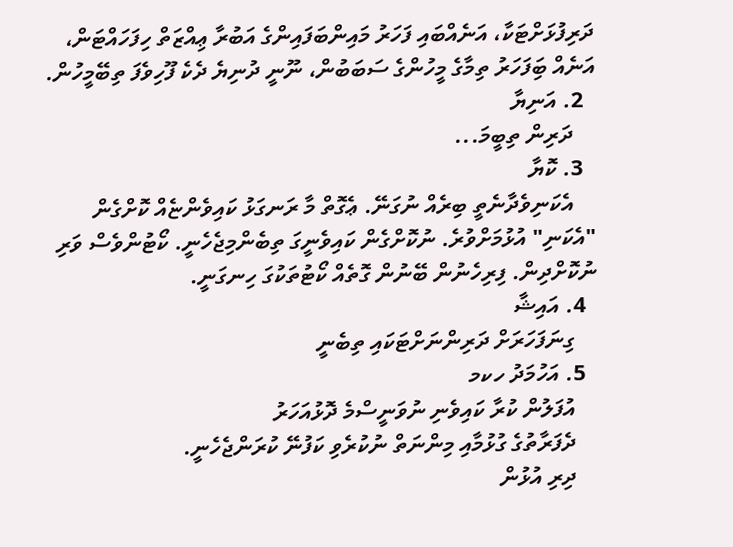ދަރިފުޅަށްޓަކާ، އަނެއްބައި ފަހަރު މައިންބަފައިންގެ އަބުރާ ޢިއްޒަތް ހިފަހައްޓަން، އަނެއް ބަިފަހަރު ތިމާގެ މީހުންގެ ސަބަބުން، ނޫނީ ދުނިޔެ ދެކެ ފޫހިވެފަ ތިބޭމީހުން.
  2. އަނިޔާ
    ދަރިން ތިބީމަ...
  3. ކޮޔާ
    އެކަނިވެދާނެތީ ބިރެއް ނުގަނޭ. ޢެގޮތް މާ ރަނގަޅު ކައިވެންޏެއް ކޮށްގެން "އެކަނި" އުޅުމަށްވުރެ. ނުކޮށްގެން ކައިވެނީގަ ތިބެންމިޖެހެނީ. ކޯޓުންވެސް ވަރި ނުކޮށްދިން. ފިރިހެނުން ބޭނުން ގޮތެއް ކޯޓުތަކުގަ ހިނގަނީ.
  4. އައިޝާ
    ގިނަފަހަރަށް ދަރިންނަށްޓަކައި ތިބެނީ
  5. އަހުމަދު ހކމ
    އުފަލުން ކުރާ ކައިވެނި ނުވަނީސްމެ ދޮޅުއަހަރު
    ދެފަރާތުގެ ގުޅުމާއި މިންނަތް ނުކުރެވި ކަފުނޭ ކުރަންޖެހެނީ.
    ދިރި އުޅުން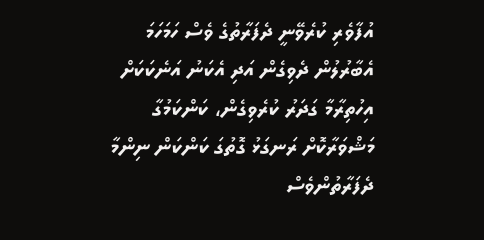އުފާވެރި ކުރެވޭނީ ދެފަރާތުގެ ވެސް ހަމަހަމަ އެބާރުލުން ދެވިގެން އަދި އެކަނު އަނެކަކަށް އިހުތިރާމާ ގަދަރު ކުރެވިގެން، ކަންކަމުގާ މަޝްވަރާކޮށް ރަނގަޅު ގޮތުގަ ކަންކަން ނިންމާ ދެފަރާތުންވެސް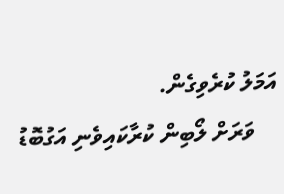އަމަލު ކުރެވިގެން.
    ވަރަށް ލޯބިން ކުރާކައިވެނި އަގުބޮޑު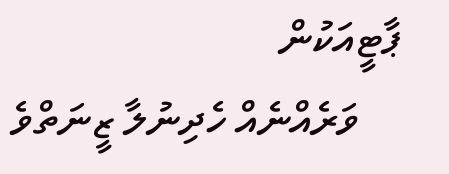ޕާޓީއަކުން
    ވަރެއްނެއް ހެދިނުލާ ޒީނަތްވެ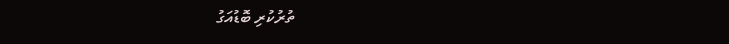ތުރުކުރި ބޮޑުއަގު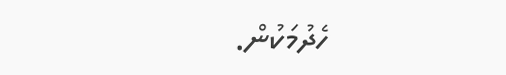ހެދުމަކުން.